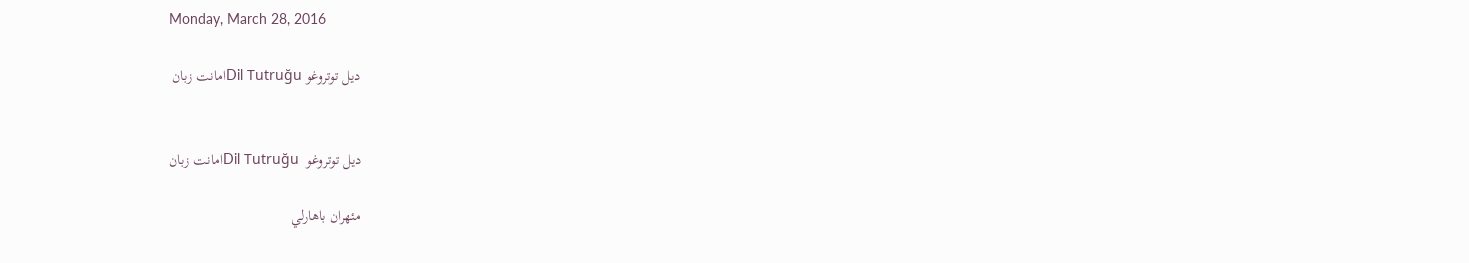Monday, March 28, 2016

ديل توتروغو Dil Tutruğuامانت زبان


ديل توتروغو  Dil Tutruğuامانت زبان

مئهران باهارلي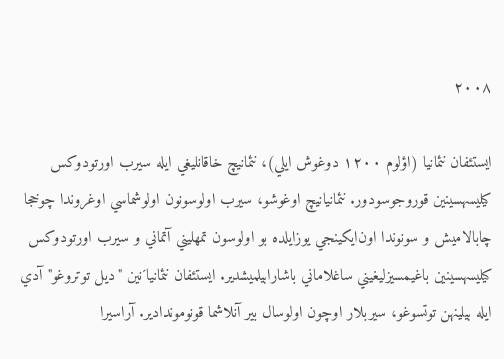٢٠٠٨

ايستئفان نئمانيا (اؤلوم ١٢٠٠ دوغوش ايلي)، نئمانيچ خاقانليغي ايله سيرب اورتودوکس کيليسهسينين قوروجوسودور. نئمانيانيچ اوغوشو، سيرب اولوسونون اولوشماسي اوغروندا چوخجا چابالاميش و سونوندا اون‌ايکينجي يوز‌ايلده بو اولوسون تمهليني آتماني و سيرب اورتودوکس کيليسهسينين باغيمسيزليغيني ساغلاماني باشارابيلميشدير. ايستئفان نئمانيا´نين "ديل توتروغو" آدي ايله بيلينهن توتسوغو، سيربلار اوچون اولوسال بير آنلاشما قونوموندادير. آراسيرا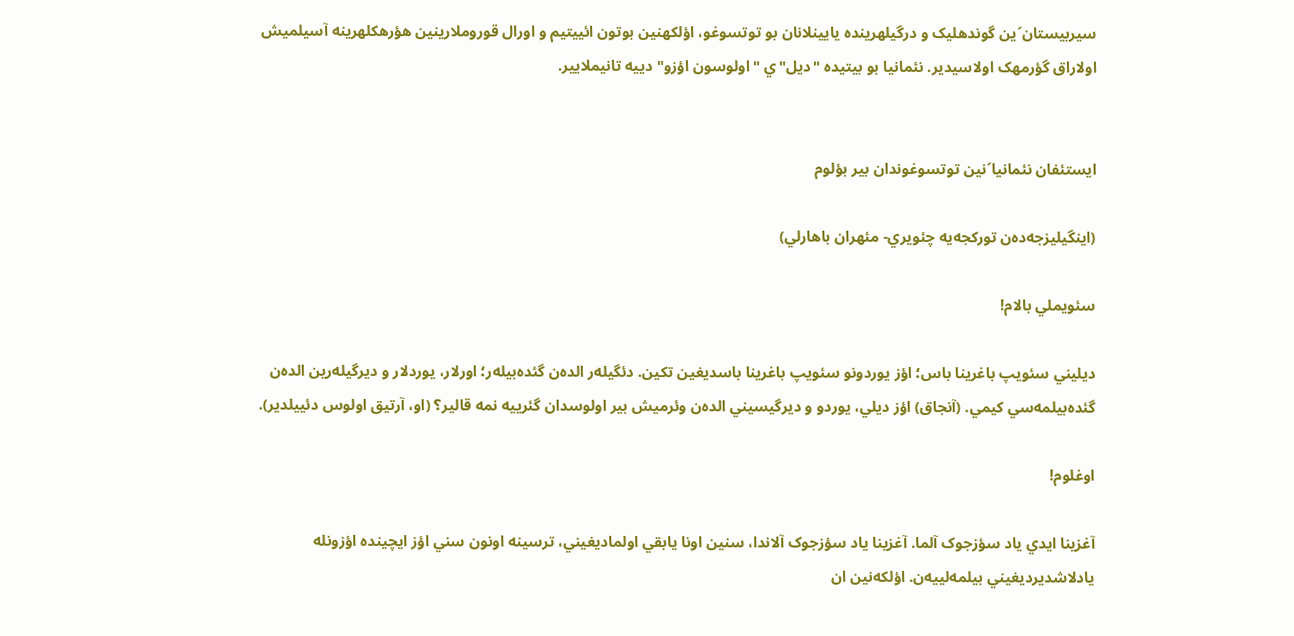سيربيستان´ين گوندهليک و درگيلهرينده يايينلانان بو توتسوغو، اؤلکهنين بوتون ائييتيم و اورال قوروملارينين هؤرهکلهرينه آسيلميش اولاراق گؤرمهک اولاسيدير. نئمانيا بو بيتيده "ديل"ي "اولوسون اؤزو" دييه تانيملايير.


ايستئفان نئمانيا´نين توتسوغوندان بير بؤلوم

(اينگيليزجه‌ده‌ن تورکجه‌يه چئويري- مئهران باهارلي)

سئويملي بالام!

ديليني سئويپ باغرينا باس؛ اؤز يوردونو سئويپ باغرينا باسديغين تکين. دئگيله‌ر الده‌ن گئده‌بيله‌ر؛ اورلار، يوردلار و ديرگيله‌رين الده‌ن گئده‌بيلمه‌سي کيمي. (آنجاق) اؤز ديلي، يوردو و ديرگيسيني الده‌ن وئرميش بير اولوسدان گئرييه نمه قالير؟ (او، آرتيق اولوس دئييلدير).

اوغلوم!

آغزينا ايدي ياد سؤزجوک آلما. آغزينا ياد سؤزجوک آلاندا، سنين اونا يابقي اولماديغيني، ترسينه اونون سني اؤز ايچينده اؤزونله يادلاشديرديغيني بيلمه‌لييه‌ن. اؤلکه‌نين ان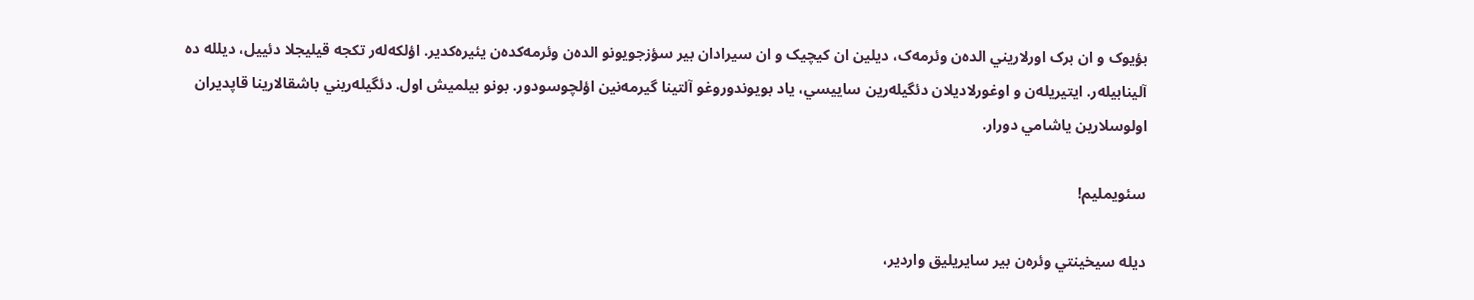بؤيوک و ان برک اورلاريني الده‌ن وئرمه‌ک، ديلين ان کيچيک و ان سيرادان بير سؤزجويونو الده‌ن وئرمه‌کده‌ن يئيره‌کدير. اؤلکه‌له‌ر تکجه قيليجلا دئييل، ديلله ده آلينابيله‌ر. ايتيريله‌ن و اوغورلاديلان دئگيله‌رين ساييسي، ياد بويوندوروغو آلتينا گيرمه‌نين اؤلچوسودور. بونو بيلميش اول. دئگيله‌ريني باشقالارينا قاپديران اولوسلارين ياشامي دورار.

سئويمليم!

ديله سيخينتي وئره‌ن بير سايريليق واردير،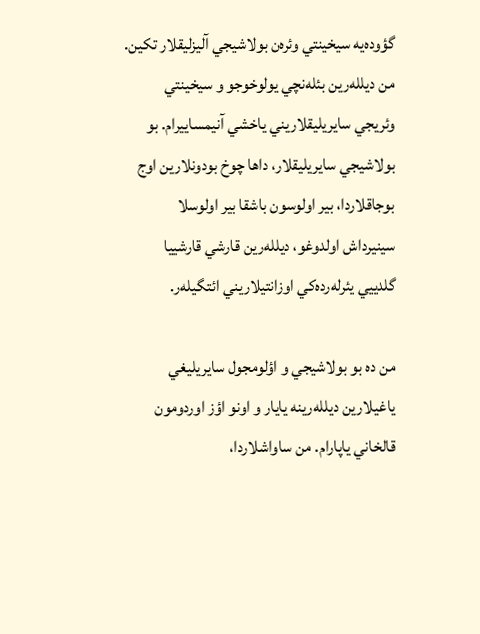گؤوده‌يه سيخينتي وئره‌ن بولاشيجي آليزليقلار تکين. من ديلله‌رين بئله‌نچي يولوخوجو و سيخينتي وئريجي سايريليقلاريني ياخشي آنيمساييرام. بو بولاشيجي سايريليقلار، داها چوخ بودونلارين اوج بوجاقلاردا، بير اولوسون باشقا بير اولوسلا سينيرداش اولدوغو، ديلله‌رين قارشي قارشييا گلدييي يئرله‌رده‌کي اوزانتيلاريني ائتگيله‌ر.

من ده بو بولاشيجي و اؤلومجول سايريليغي ياغيلارين ديلله‌رينه يايار و اونو اؤز اوردومون قالخاني ياپارام. من ساواشلاردا،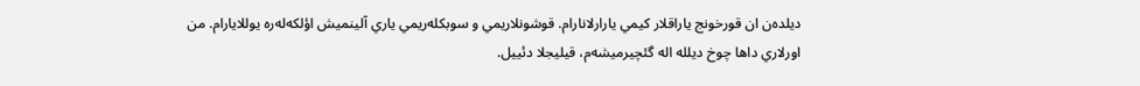ديلده‌ن ان قورخونج ياراقلار کيمي يارارلانارام. قوشونلاريمي و سوبکله‌ريمي ياري آلينميش اؤلکه‌له‌ره يوللايارام. من اورلاري داها چوخ ديلله اله گئچيرميشه‌م، قيليجلا دئييل.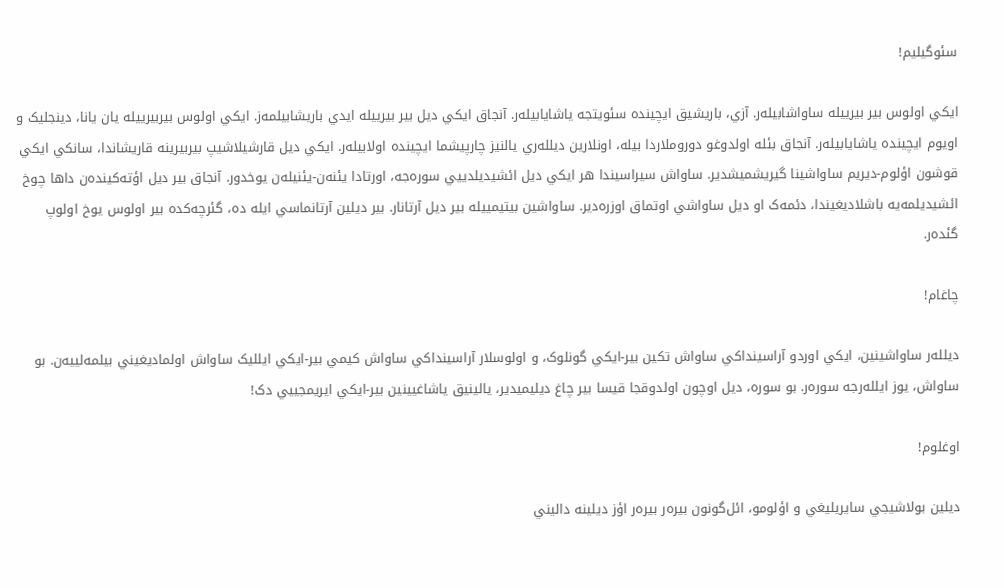سئوگيليم!

ايکي اولوس بير بيرييله ساواشابيله‌ر. آزي، باريشيق ايچينده سئويتجه ياشايابيله‌ر. آنجاق ايکي ديل بير بيرييله ايدي باريشابيلمه‌ز. ايکي اولوس بيربيرييله يان يانا، دينجليک و اويوم ايچينده ياشايابيله‌ر. آنجاق بئله اولدوغو دوروملاردا بيله، اونلارين ديلله‌ري يالنيز چارپيشما ايچينده اولابيله‌ر. ايکي ديل قارشيلاشيپ بيربيرينه قاريشاندا، سانکي ايکي قوشون اؤلوم-ديريم ساواشينا گيريشميشدير. ساواش سيراسيندا هر ايکي ديل ائشيديلدييي سوره‌جه، اورتادا يئنه‌ن-يئنيله‌ن يوخدور. آنجاق بير ديل اؤته‌کينده‌ن داها چوخ ائشيديلمه‌يه باشلاديغيندا، دئمه‌ک او ديل ساواشي اوتماق اوزره‌دير. ساواشين بيتيمييله بير ديل آرتانار. بير ديلين آرتانماسي ايله ده، گئرچه‌کده بير اولوس يوخ اولوپ گئده‌ر.

چاغام!

ديلله‌ر ساواشينين، ايکي اوردو آراسينداکي ساواش تکين بير-ايکي گونلوک، و اولوسلار آراسينداکي ساواش کيمي بير-ايکي ايلليک ساواش اولماديغيني بيلمه‌لييه‌ن. بو ساواش، يوز ايلله‌رجه سوره‌ر. بو سوره، ديل اوچون اولدوقجا قيسا بير چاغ ديليميدير، يالينيق ياشاغيينين بير-ايکي ايريمجييي دک!

اوغلوم!

ديلين بولاشيجي سايريليغي و اؤلومو، ائل‌گونون بيره‌ر بيره‌ر اؤز ديلينه داليني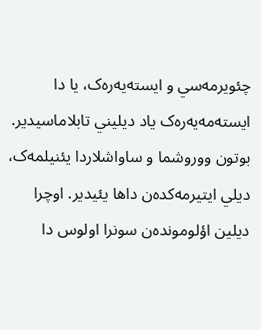چئويرمه‌سي و ايسته‌يه‌ره‌ک، يا دا ايسته‌مه‌يه‌ره‌ک ياد ديليني تابلاماسيدير. بوتون ووروشما و ساواشلاردا يئنيلمه‌ک، ديلي ايتيرمه‌کده‌ن داها يئيدير. اوچرا ديلين اؤلومونده‌ن سونرا اولوس دا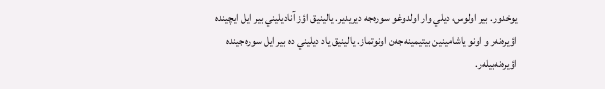يوخدور. بير اولوس، ديلي وار اولدوغو سوره‌جه ديريدير. يالينيق اؤز آناديليني بير ايل ايچينده اؤيره‌نه‌ر و اونو ياشامينين بيتيمينه‌جه‌ن اونوتماز. يالينيق ياد ديليني ده بير ايل سوره‌جينده اؤيره‌نه‌بيله‌ر.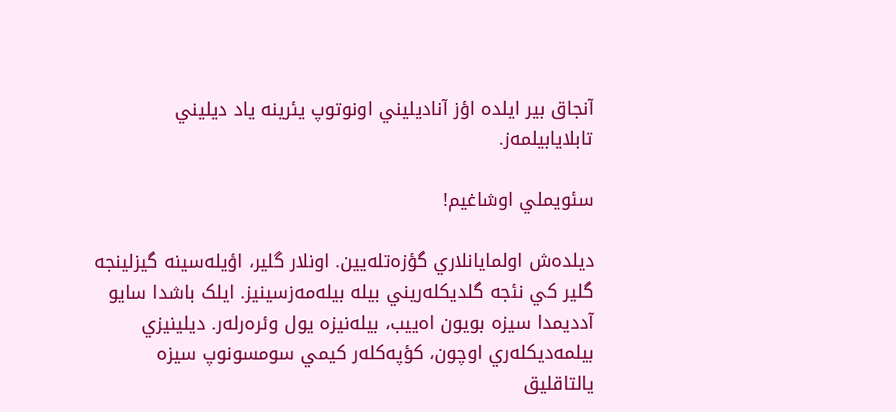آنجاق بير ايلده اؤز آناديليني اونوتوپ يئرينه ياد ديليني تابلايابيلمه‌ز.

سئويملي اوشاغيم!

ديلده‌ش اولمايانلاري گؤزه‌تله‌يين. اونلار گلير، اؤيله‌سينه گيزلينجه گلير کي نئجه گلديکله‌ريني بيله بيله‌مه‌زسينيز. ايلک باشدا سايو آدديمدا سيزه بويون اه‌ييب، بيله‌نيزه يول وئره‌رله‌ر. ديلينيزي بيلمه‌ديکله‌ري اوچون، کؤپه‌کله‌ر کيمي سومسونوپ سيزه يالتاقليق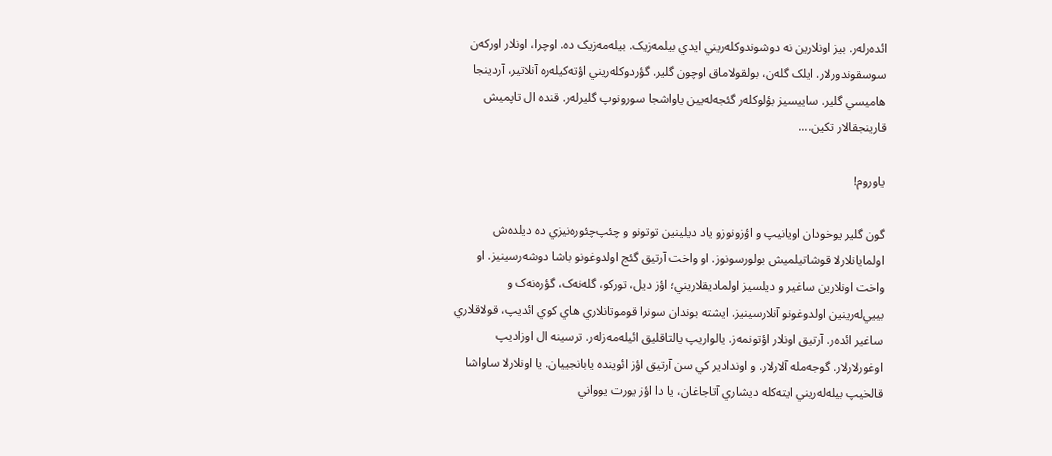ائده‌رله‌ر. بيز اونلارين نه دوشوندوکله‌ريني ايدي بيلمه‌زيک. بيله‌مه‌زيک ده. اوچرا، اونلار اورکه‌ن سوسقوندورلار. ايلک گله‌ن، بولقولاماق اوچون گلير. گؤردوکله‌ريني اؤته‌کيله‌ره آنلاتير، آردينجا هاميسي گلير. ساييسيز بؤلوکله‌ر گئجه‌له‌يين ياواشجا سورونوپ گليرله‌ر. قنده ال تاپميش قارينجقالار تکين....

ياوروم!

گون گلير يوخودان اويانيپ و اؤزونوزو ياد ديلينين توتونو و چئپ‌چئوره‌نيزي ده ديلده‌ش اولمايانلارلا قوشاتيلميش بولورسونوز. او واخت آرتيق گئج اولدوغونو باشا دوشه‌رسينيز. او واخت اونلارين ساغير و ديلسيز اولماديقلاريني؛ اؤز ديل، تورکو، گله‌نه‌ک، گؤره‌نه‌ک و بييي‌له‌رينين اولدوغونو آنلارسينيز. ايشته بوندان سونرا قوموتانلاري هاي کوي ائديپ، قولاقلاري ساغير ائده‌ر. آرتيق اونلار اؤتونمه‌ز. يالواريپ يالتاقليق ائيله‌مه‌زله‌ر. ترسينه ال اوزاديپ اوغورلارلار. گوجه‌مله آلارلار. و اوندادير کي سن آرتيق اؤز ائوينده يابانجييان. يا اونلارلا ساواشا قالخيپ بيله‌له‌ريني ايته‌کله ديشاري آتاجاغان، يا دا اؤز يورت يوواني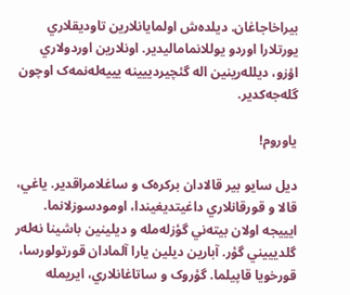بيراخاجاغان. ديلده‌ش اولمايانلارين تاوديقلاري يورتلارا اوردو يوللانماماليدير. اونلارين اوردولاري اؤزو، ديلله‌رينين اله گئچيردييينه يييه‌له‌نمه‌ک اوچون گله‌جه‌کدير.

ياوروم!

ديل سايو بير قالادان برکره‌ک و ساغلامراقدير. ياغي، قالا و قورقانلاري داغيتديغيندا، اومودسوزلانما. ايييجه اولان بيته‌ني گؤزله‌مله و ديلينين باشينا نه‌له‌ر گلديييني گؤر. آبارين ديلين يارا آلمادان قورتولورسا، قورخويا قاپيلما. گؤروک و ساتاغانلاري، ايريمله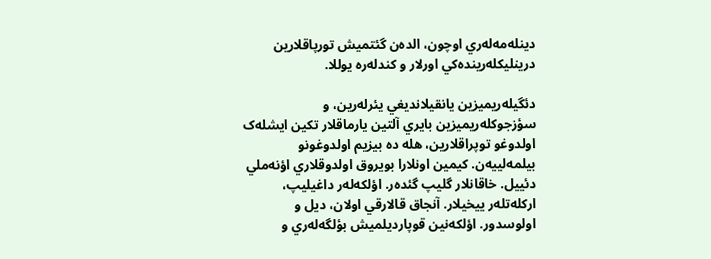دينله‌مه‌له‌ري اوچون، الده‌ن گئتميش تورپاقلارين درينليکله‌رينده‌کي اورلار و کندله‌ره يوللا.

دئگيله‌ريميزين يانقيلانديغي يئرله‌رين، و سؤزجوکله‌ريميزين بايري آلتين يارماقلار تکين ايشله‌ک اولدوغو توپراقلارين، هله ده بيزيم اولدوغونو بيلمه‌لييه‌ن. کيمين اونلارا بويروق اولدوقلاري اؤنه‌ملي دئييل. خاقانلار گليپ گئده‌ر. اؤلکه‌له‌ر داغيليپ، ارکله‌تله‌ر ييخيلار. آنجاق قالارقي اولان، ديل و اولوسدور. اؤلکه‌نين قوپارديلميش بؤلگه‌له‌ري و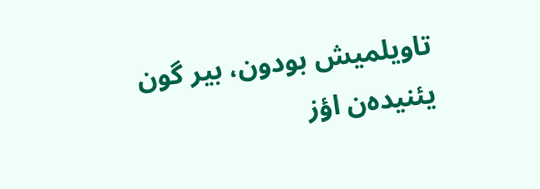تاويلميش بودون، بير گون يئنيده‌ن اؤز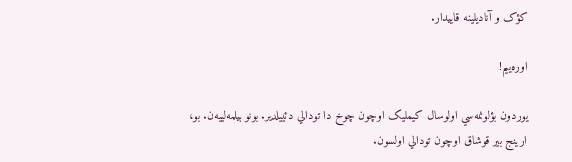کؤک و آناديلينه قاييدار.

اوره‌ييم!

يوردون بؤلونمه‌سي اولوسال کيمليک اوچون چوخ دا تودالي دئييلدير. بونو بيلمه‌لييه‌ن. بو، ارينج بير قوشاق اوچون تودالي اولسون.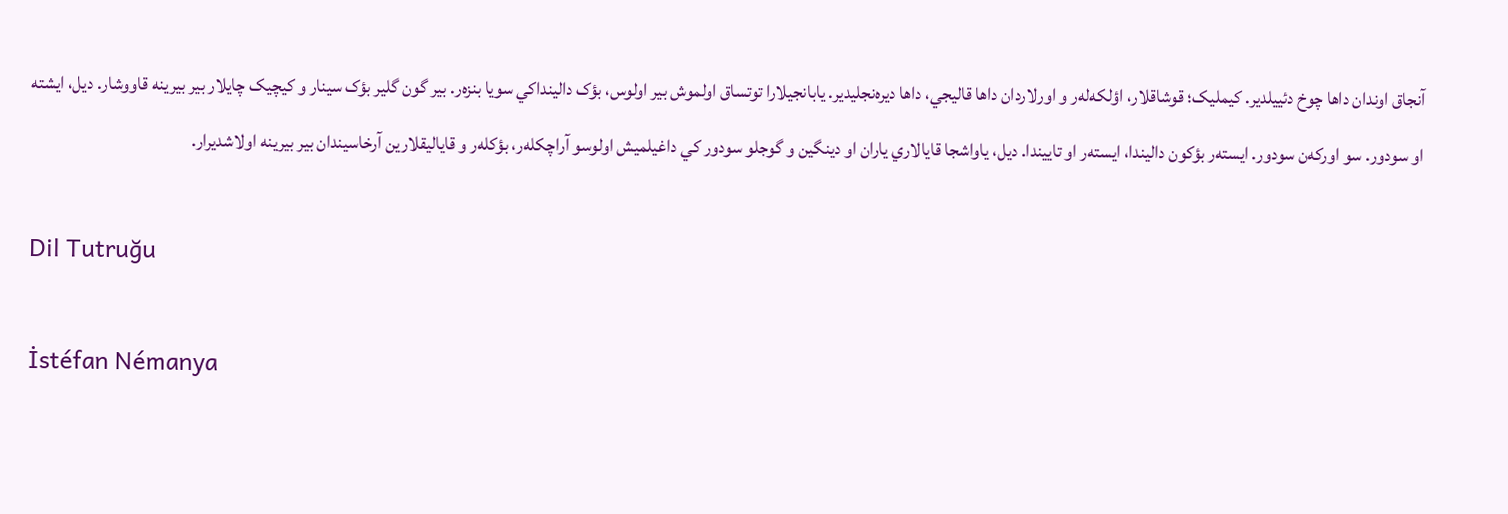آنجاق اوندان داها چوخ دئييلدير. کيمليک؛ قوشاقلار، اؤلکه‌له‌ر و اورلاردان داها قاليجي، داها ديره‌نجليدير. يابانجيلارا توتساق اولموش بير اولوس، بؤک دالينداکي سويا بنزه‌ر. بير گون گلير بؤک سينار و کيچيک چايلار بير بيرينه قاووشار. ديل، ايشته او سودور. سو اورکه‌ن سودور. ايسته‌ر بؤکون داليندا، ايسته‌ر او تاييندا. ديل، ياواشجا قايالاري ياران او دينگين و گوجلو سودور کي داغيلميش اولوسو آراچکله‌ر، بؤکله‌ر و قاياليقلارين آرخاسيندان بير بيرينه اولاشديرار.

Dil Tutruğu

İstéfan Némanya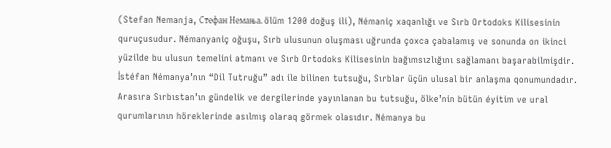(Stefan Nemanja, Стефан Немања. ölüm 1200 doğuş ili), Némaniç xaqanlığı ve Sırb Ortodoks Kilisesinin quruçusudur. Némanyaniç oǧuşu, Sırb ulusunun oluşması uğrunda çoxca çabalamış ve sonunda on ikinci yüzilde bu ulusun temelini atmanı ve Sırb Ortodoks Kilisesinin bağımsızlığını sağlamanı başarabilmişdir. İstéfan Némanya’nın “Dil Tutruğu” adı ile bilinen tutsuğu, Sırblar üçün ulusal bir anlaşma qonumundadır. Arasıra Sırbıstan’ın gündelik ve dergilerinde yayınlanan bu tutsuğu, ölke’nin bütün éyitim ve ural qurumlarının höreklerinde asılmış olaraq görmek olasıdır. Némanya bu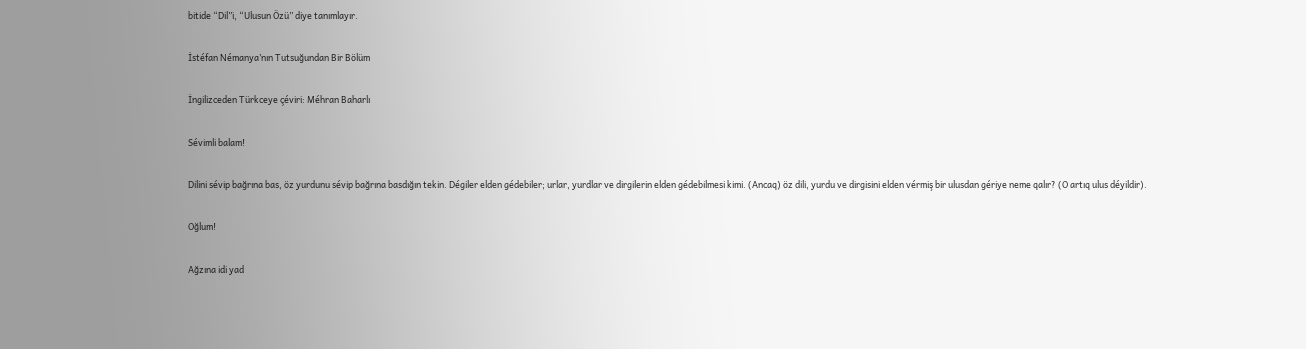bitide “Dil”i, “Ulusun Özü” diye tanımlayır.

İstéfan Némanya’nın Tutsuğundan Bir Bölüm

İngilizceden Türkceye çéviri: Méhran Baharlı

Sévimli balam!

Dilini sévip bağrına bas, öz yurdunu sévip bağrına basdığın tekin. Dégiler elden gédebiler; urlar, yurdlar ve dirgilerin elden gédebilmesi kimi. (Ancaq) öz dili, yurdu ve dirgisini elden vérmiş bir ulusdan gériye neme qalır? (O artıq ulus déyildir).

Oğlum!

Ağzına idi yad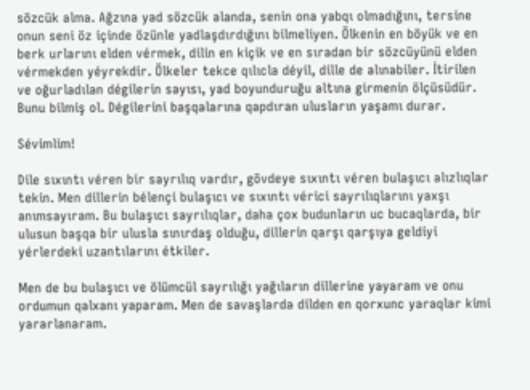sözcük alma. Ağzına yad sözcük alanda, senin ona yabqı olmadığını, tersine onun seni öz içinde özünle yadlaşdırdığını bilmeliyen. Ölkenin en böyük ve en berk urlarını elden vérmek, dilin en kiçik ve en sıradan bir sözcüyünü elden vérmekden yéyrekdir. Ölkeler tekce qılıcla déyil, dille de alınabiler. İtirilen ve oğurladılan dégilerin sayısı, yad boyunduruğu altına girmenin ölçüsüdür. Bunu bilmiş ol. Dégilerini başqalarına qapdıran ulusların yaşamı durar.

Sévimlim!

Dile sıxıntı véren bir sayrılıq vardır, gövdeye sıxıntı véren bulaşıcı alızlıqlar tekin. Men dillerin bélençi bulaşıcı ve sıxıntı vérici sayrılıqlarını yaxşı anımsayıram. Bu bulaşıcı sayrılıqlar, daha çox budunların uc bucaqlarda, bir ulusun başqa bir ulusla sınırdaş olduğu, dillerin qarşı qarşıya geldiyi yérlerdeki uzantılarını étkiler.

Men de bu bulaşıcı ve ölümcül sayrılığı yağıların dillerine yayaram ve onu ordumun qalxanı yaparam. Men de savaşlarda dilden en qorxunc yaraqlar kimi yararlanaram.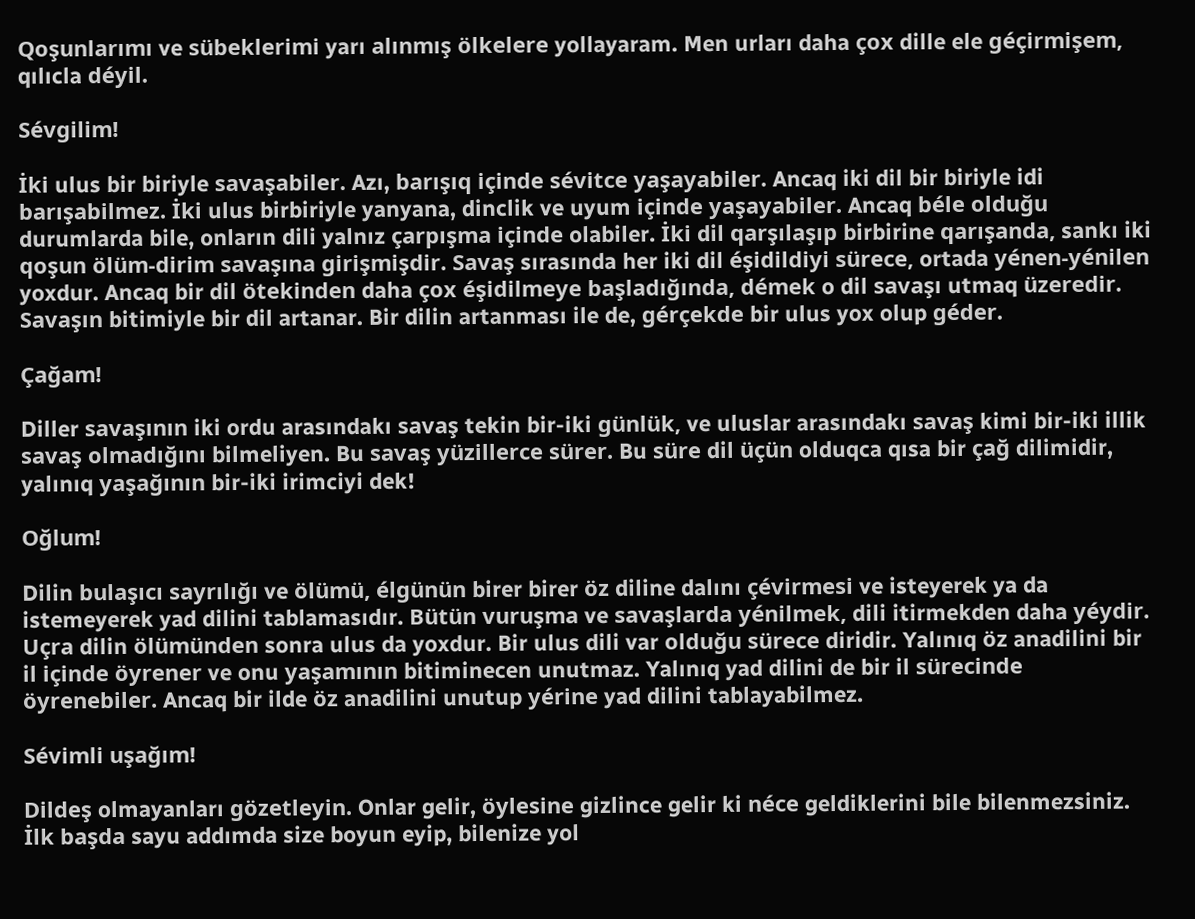Qoşunlarımı ve sübeklerimi yarı alınmış ölkelere yollayaram. Men urları daha çox dille ele géçirmişem, qılıcla déyil.

Sévgilim!

İki ulus bir biriyle savaşabiler. Azı, barışıq içinde sévitce yaşayabiler. Ancaq iki dil bir biriyle idi barışabilmez. İki ulus birbiriyle yanyana, dinclik ve uyum içinde yaşayabiler. Ancaq béle olduğu durumlarda bile, onların dili yalnız çarpışma içinde olabiler. İki dil qarşılaşıp birbirine qarışanda, sankı iki qoşun ölüm-dirim savaşına girişmişdir. Savaş sırasında her iki dil éşidildiyi sürece, ortada yénen-yénilen yoxdur. Ancaq bir dil ötekinden daha çox éşidilmeye başladığında, démek o dil savaşı utmaq üzeredir. Savaşın bitimiyle bir dil artanar. Bir dilin artanması ile de, gérçekde bir ulus yox olup géder.

Çağam!

Diller savaşının iki ordu arasındakı savaş tekin bir-iki günlük, ve uluslar arasındakı savaş kimi bir-iki illik savaş olmadığını bilmeliyen. Bu savaş yüzillerce sürer. Bu süre dil üçün olduqca qısa bir çağ dilimidir, yalınıq yaşağının bir-iki irimciyi dek!

Oğlum!

Dilin bulaşıcı sayrılığı ve ölümü, élgünün birer birer öz diline dalını çévirmesi ve isteyerek ya da istemeyerek yad dilini tablamasıdır. Bütün vuruşma ve savaşlarda yénilmek, dili itirmekden daha yéydir. Uçra dilin ölümünden sonra ulus da yoxdur. Bir ulus dili var olduğu sürece diridir. Yalınıq öz anadilini bir il içinde öyrener ve onu yaşamının bitiminecen unutmaz. Yalınıq yad dilini de bir il sürecinde öyrenebiler. Ancaq bir ilde öz anadilini unutup yérine yad dilini tablayabilmez.

Sévimli uşağım!

Dildeş olmayanları gözetleyin. Onlar gelir, öylesine gizlince gelir ki néce geldiklerini bile bilenmezsiniz. İlk başda sayu addımda size boyun eyip, bilenize yol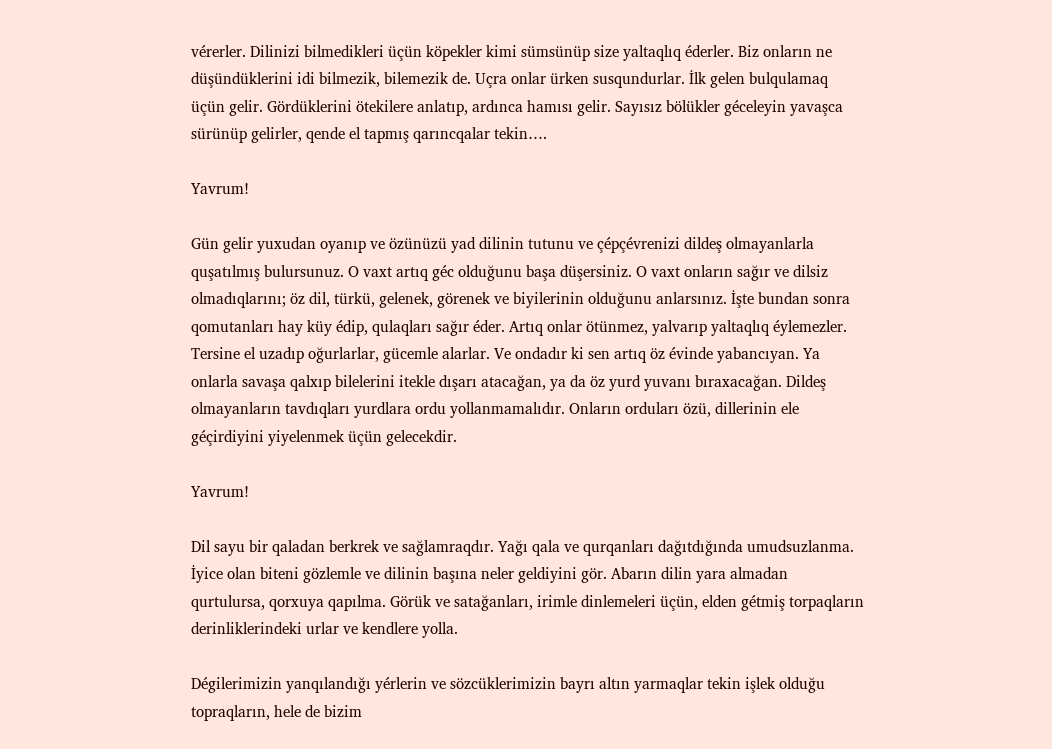vérerler. Dilinizi bilmedikleri üçün köpekler kimi sümsünüp size yaltaqlıq éderler. Biz onların ne düşündüklerini idi bilmezik, bilemezik de. Uçra onlar ürken susqundurlar. İlk gelen bulqulamaq üçün gelir. Gördüklerini ötekilere anlatıp, ardınca hamısı gelir. Sayısız bölükler géceleyin yavaşca sürünüp gelirler, qende el tapmış qarıncqalar tekin….

Yavrum!

Gün gelir yuxudan oyanıp ve özünüzü yad dilinin tutunu ve çépçévrenizi dildeş olmayanlarla quşatılmış bulursunuz. O vaxt artıq géc olduğunu başa düşersiniz. O vaxt onların sağır ve dilsiz olmadıqlarını; öz dil, türkü, gelenek, görenek ve biyilerinin olduğunu anlarsınız. İşte bundan sonra qomutanları hay küy édip, qulaqları sağır éder. Artıq onlar ötünmez, yalvarıp yaltaqlıq éylemezler. Tersine el uzadıp oğurlarlar, gücemle alarlar. Ve ondadır ki sen artıq öz évinde yabancıyan. Ya onlarla savaşa qalxıp bilelerini itekle dışarı atacağan, ya da öz yurd yuvanı bıraxacağan. Dildeş olmayanların tavdıqları yurdlara ordu yollanmamalıdır. Onların orduları özü, dillerinin ele géçirdiyini yiyelenmek üçün gelecekdir.

Yavrum!

Dil sayu bir qaladan berkrek ve sağlamraqdır. Yağı qala ve qurqanları dağıtdığında umudsuzlanma. İyice olan biteni gözlemle ve dilinin başına neler geldiyini gör. Abarın dilin yara almadan qurtulursa, qorxuya qapılma. Görük ve satağanları, irimle dinlemeleri üçün, elden gétmiş torpaqların derinliklerindeki urlar ve kendlere yolla.

Dégilerimizin yanqılandığı yérlerin ve sözcüklerimizin bayrı altın yarmaqlar tekin işlek olduğu topraqların, hele de bizim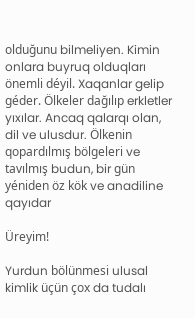olduğunu bilmeliyen. Kimin onlara buyruq olduqları önemli déyil. Xaqanlar gelip géder. Ölkeler dağılıp erkletler yıxılar. Ancaq qalarqı olan, dil ve ulusdur. Ölkenin qopardılmış bölgeleri ve tavılmış budun, bir gün yéniden öz kök ve anadiline qayıdar

Üreyim!

Yurdun bölünmesi ulusal kimlik üçün çox da tudalı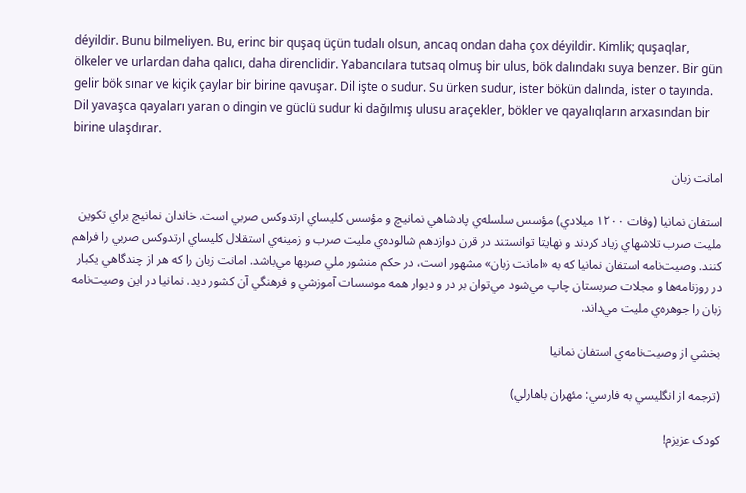déyildir. Bunu bilmeliyen. Bu, erinc bir quşaq üçün tudalı olsun, ancaq ondan daha çox déyildir. Kimlik; quşaqlar, ölkeler ve urlardan daha qalıcı, daha direnclidir. Yabancılara tutsaq olmuş bir ulus, bök dalındakı suya benzer. Bir gün gelir bök sınar ve kiçik çaylar bir birine qavuşar. Dil işte o sudur. Su ürken sudur, ister bökün dalında, ister o tayında. Dil yavaşca qayaları yaran o dingin ve güclü sudur ki dağılmış ulusu araçekler, bökler ve qayalıqların arxasından bir birine ulaşdırar.

امانت زبان

استفان نمانيا (وفات ١٢٠٠ ميلادي) مؤسس سلسله‌ي پادشاهي نمانيچ و مؤسس کليساي ارتدوکس صربي است. خاندان نمانيچ براي تکوين مليت صرب تلاشهاي زياد کردند و نهايتا توانستند در قرن دوازدهم شالوده‌ي مليت صرب و زمينه‌ي استقلال کليساي ارتدوکس صربي را فراهم کنند. وصيت‌نامه استفان نمانيا که به «امانت زبان» مشهور است، در حکم منشور ملي صربها مي‌باشد. امانت زبان را که هر از چندگاهي يکبار در روزنامه‌ها و مجلات صربستان چاپ مي‌شود مي‌توان بر در و ديوار همه موسسات آموزشي و فرهنگي آن کشور ديد. نمانيا در اين وصيت‌نامه زبان را جوهره‌ي مليت مي‌داند.

بخشي از وصيت‌نامه‌ي استفان نمانيا

(ترجمه از انگليسي به فارسي: مئهران باهارلي)

کودک عزيزم!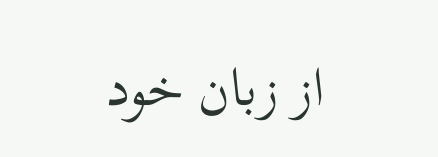از زبان خود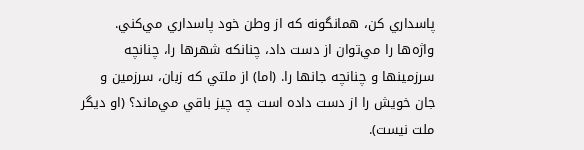پاسداري کن، همانگونه که از وطن خود پاسداري مي‌کني. واژه‌ها را مي‌توان از دست داد، چنانکه شهرها را، چنانچه سرزمينها و چنانچه جانها را. (اما) از ملتي که زبان، سرزمين و جان خويش را از دست داده است چه چيز باقي مي‌ماند؟ (او ديگر ملت نيست).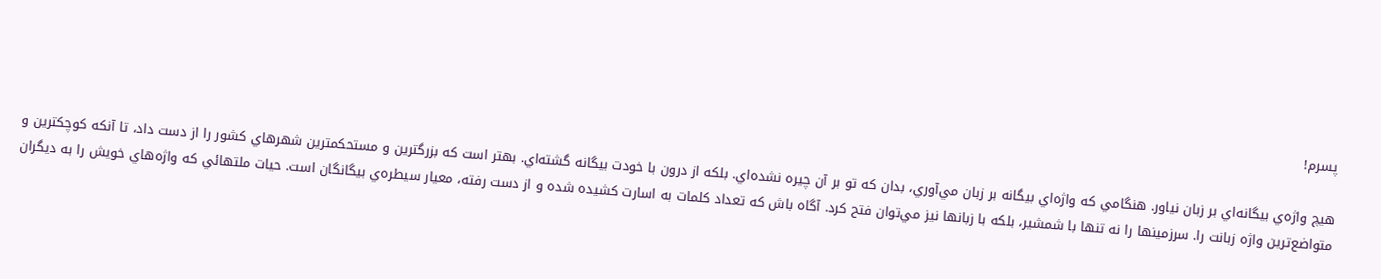پسرم!

هيچ واژه‌ي بيگانه‌اي بر زبان نياور. هنگامي که واژه‌اي بيگانه بر زبان مي‌آوري، بدان که تو بر آن چيره نشده‌اي. بلکه از درون با خودت بيگانه گشته‌اي. بهتر است که بزرگترين و مستحکمترين شهرهاي کشور را از دست داد، تا آنکه کوچکترين و متواضع‌ترين واژه زبانت را. سرزمينها را نه تنها با شمشير، بلکه با زبانها نيز مي‌توان فتح کرد. آگاه باش که تعداد کلمات به اسارت کشيده شده و از دست رفته، معيار سيطره‌ي بيگانگان است. حيات ملتهائي که واژه‌هاي خويش را به ديگران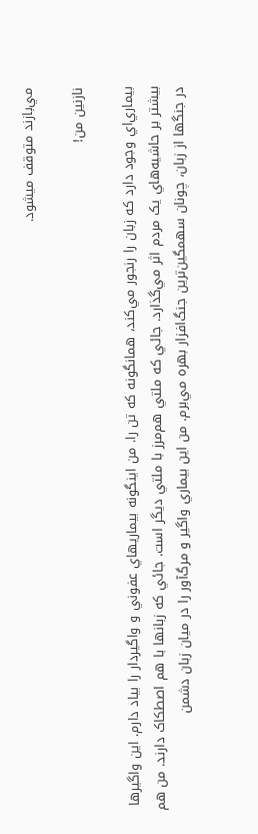مي‌بازند متوقف ميشود.

نازنين من!

بيماري‌اي وجود دارد که زبان را رنجور مي‌کند، همانگونه که تن را. من اينگونه بيماريهاي عفوني و واگيردار را بياد دارم. اين واگيرها بيشتر بر حاشيه‌هاي يک مردم اثر مي‌گذارد. جائي که ملتي هم‌مرز با ملتي ديگر است. جائي که زبانها با هم اصطکاک دارند. من هم در جنگها از زبان، چونان سهمگين‌ترين جنگ‌افزار بهره مي‌برم. من اين بيماري واگير و مرگ‌آور را در ميان زبان دشمن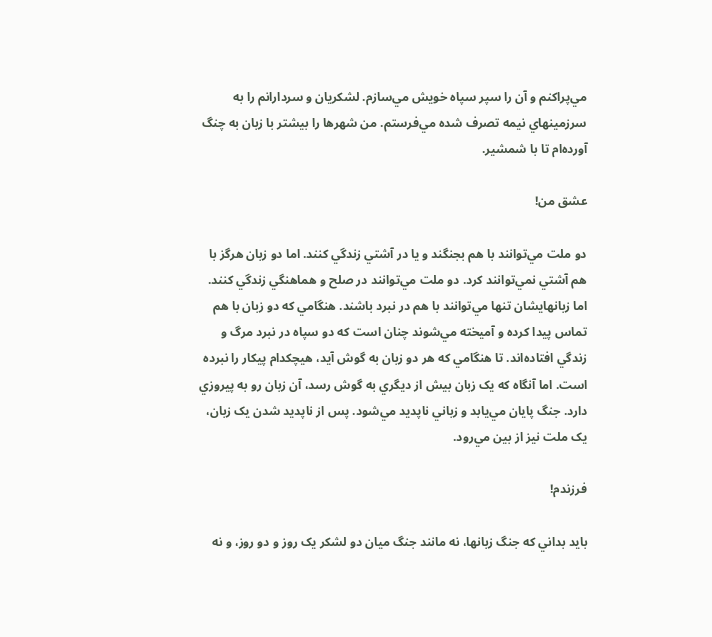مي‌پراکنم و آن را سپر سپاه خويش مي‌سازم. لشکريان و سردارانم را به سرزمينهاي نيمه تصرف شده مي‌فرستم. من شهر‌ها را بيشتر با زبان به چنگ آورده‌ام تا با شمشير.

عشق من!

دو ملت مي‌توانند با هم بجنگند و يا در آشتي زندگي کنند. اما دو زبان هرگز با هم آشتي نمي‌توانند کرد. دو ملت مي‌توانند در صلح و هماهنگي زندگي ‌کنند. اما زبانهايشان تنها مي‌توانند با هم در نبرد باشند. هنگامي که دو زبان با هم تماس پيدا کرده و آميخته مي‌شوند چنان است که دو سپاه در نبرد مرگ و زندگي افتاده‌اند. تا هنگامي که هر دو زبان به گوش ‌آيد، هيچکدام پيکار را نبرده است. اما آنگاه که يک زبان بيش از ديگري به گوش ‌رسد، آن زبان رو به پيروزي دارد. جنگ پايان مي‌يابد و زباني ناپديد مي‌شود. پس از ناپديد شدن يک زبان، يک ملت نيز از بين مي‌رود.

فرزندم!

بايد بداني که جنگ زبانها، نه مانند جنگ ميان دو لشکر يک روز و دو روز، و نه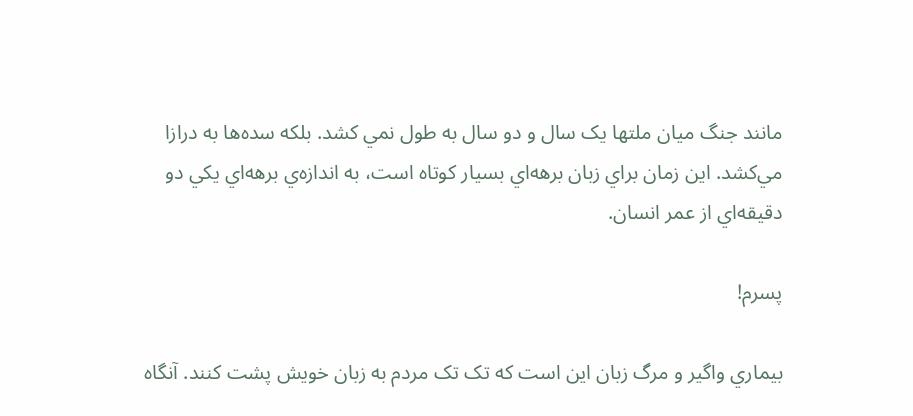مانند جنگ ميان ملتها يک سال و دو سال به طول نمي کشد. بلکه سده‌ها به درازا مي‌کشد. اين زمان براي زبان برهه‌اي بسيار کوتاه است، به اندازه‌ي برهه‌اي يکي دو دقيقه‌اي از عمر انسان.

پسرم!

بيماري واگير و مرگ زبان اين است که تک تک مردم به زبان خويش پشت کنند. آنگاه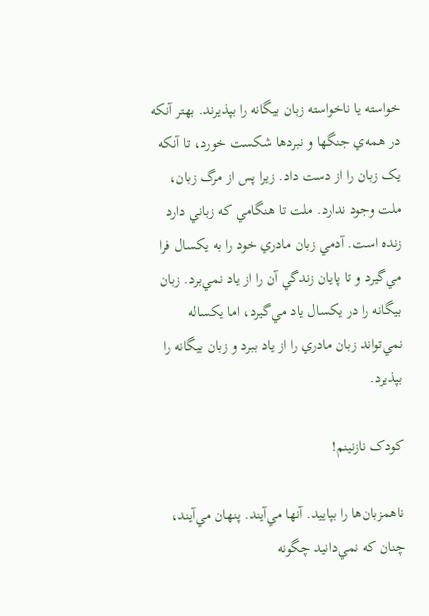خواسته يا ناخواسته زبان بيگانه را بپذيرند. بهتر آنکه در همه‌ي جنگها و نبردها شکست خورد، تا آنکه يک زبان را از دست داد. زيرا پس از مرگ زبان، ملت وجود ندارد. ملت تا هنگامي که زباني دارد زنده است. آدمي زبان مادري خود را به يکسال فرا مي‌گيرد و تا پايان زندگي آن را از ياد نمي‌برد. زبان بيگانه را در يکسال ياد مي‌گيرد، اما يکساله نمي‌تواند زبان مادري را از ياد ببرد و زبان بيگانه را بپذيرد.

کودک نازنينم!

ناهمزبان‌ها را بپاييد. آنها مي‌آيند. پنهان مي‌آيند، چنان که نمي‌دانيد چگونه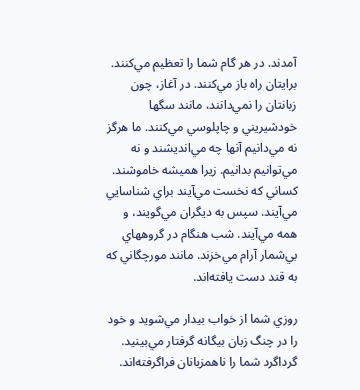آمدند. در هر گام شما را تعظيم مي‌کنند. برايتان راه باز مي‌کنند. در آغاز، چون زبانتان را نمي‌دانند، مانند سگها خودشيريني و چاپلوسي مي‌کنند. ما هرگز نه مي‌دانيم آنها چه مي‌انديشند و نه مي‌توانيم بدانيم. زيرا هميشه خاموشند. کساني که نخست مي‌آيند براي شناسايي مي‌آيند. سپس به ديگران مي‌گويند، و همه مي‌آيند. شب هنگام در گروههاي بي‌شمار آرام مي‌خزند. مانند مورچگاني که به قند دست يافته‌اند.

روزي شما از خواب بيدار مي‌شويد و خود را در چنگ زبان بيگانه گرفتار مي‌بينيد. گرداگرد شما را ناهمزبانان فراگرفته‌اند.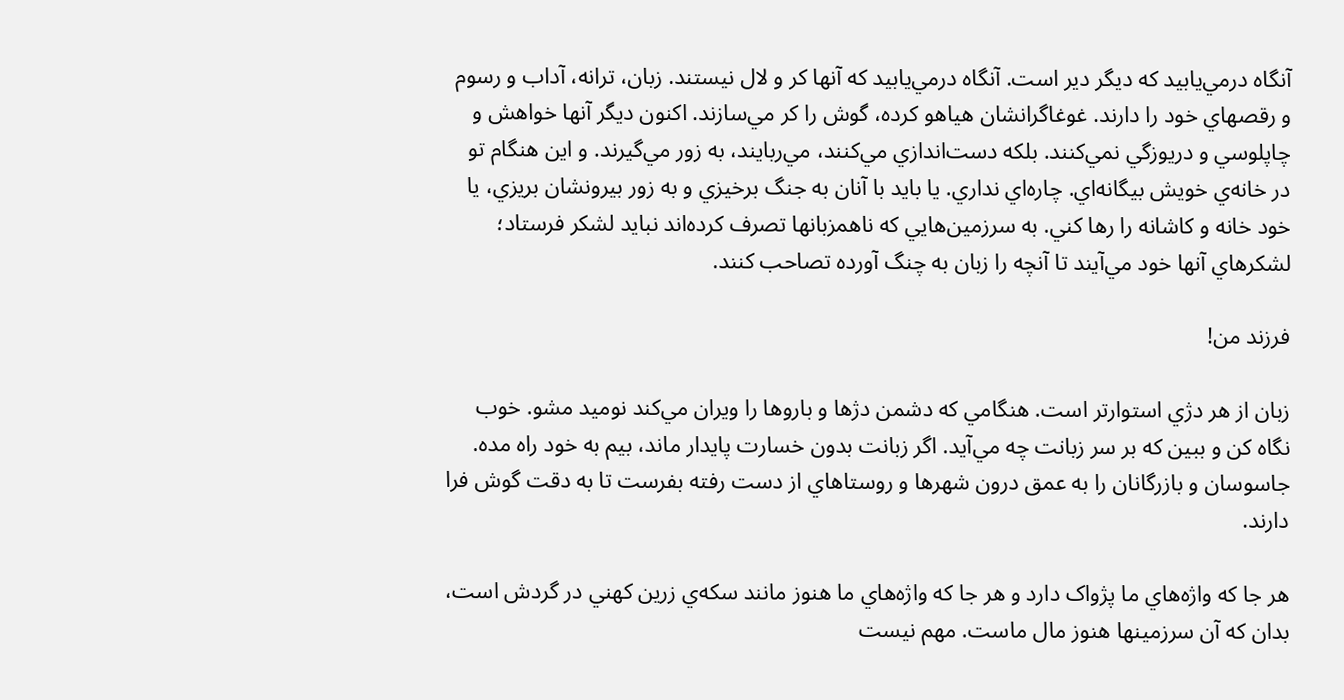آنگاه درمي‌يابيد که ديگر دير است. آنگاه درمي‌يابيد که آنها کر و لال نيستند. زبان، ترانه‌، آداب و رسوم و رقصهاي خود را دارند. غوغاگرانشان هياهو کرده، گوش را کر مي‌سازند. اکنون ديگر آنها خواهش و چاپلوسي و دريوزگي نمي‌کنند. بلکه دست‌اندازي مي‌کنند، مي‌ربايند، به زور مي‌گيرند. و اين هنگام تو در خانه‌ي خويش بيگانه‌اي. چاره‌اي نداري. يا بايد با آنان به جنگ برخيزي و به زور بيرونشان بريزي، يا خود خانه و کاشانه را رها کني. به سرزمين‌هايي که ناهمزبانها تصرف کرده‌اند نبايد لشکر فرستاد؛ لشکرهاي آنها خود مي‌آيند تا آنچه را زبان به چنگ آورده تصاحب کنند.

فرزند من!

زبان از هر دژي استوارتر است. هنگامي که دشمن دژها و بارو‌ها را ويران مي‌کند نوميد مشو. خوب نگاه کن و ببين که بر سر زبانت چه مي‌آيد. اگر زبانت بدون خسارت پايدار ماند، بيم به خود راه مده. جاسوسان و بازرگانان را به عمق درون شهرها و روستاهاي از دست رفته بفرست تا به دقت گوش فرا دارند.

هر جا که واژه‌هاي ما پژواک دارد و هر جا که واژه‌هاي ما هنوز مانند سکه‌ي زرين کهني در گردش است، بدان که آن سرزمينها هنوز مال ماست. مهم نيست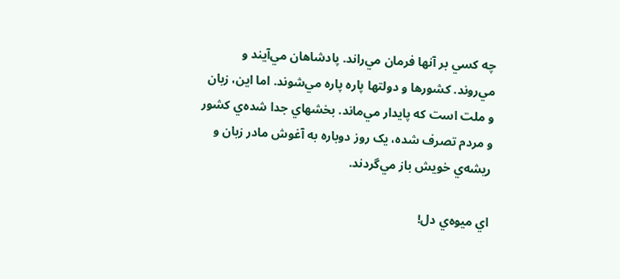چه کسي بر آنها فرمان مي‌راند. پادشاهان مي‌آيند و مي‌روند. کشورها و دولتها پاره پاره مي‌شوند. اما اين، زبان و ملت است که پايدار مي‌ماند. بخشهاي جدا شده‌ي کشور و مردم تصرف شده، يک روز دوباره به آغوش مادر زبان و ريشه‌ي خويش باز مي‌گردند.

اي ميوه‌ي دل!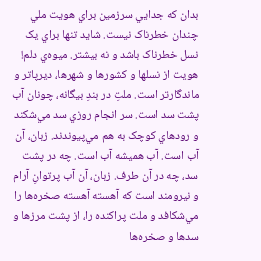بدان که جدايي سرزمين براي هويت ملي چندان خطرناک نيست. شايد تنها براي يک نسل خطرناک باشد و نه بيشتر. ميوه‌ي دلم! هويت از نسلها و کشورها و شهرها، ديرپاتر و ماندگارتر است. ملتِ در بندِ بيگانه، چونان آب پشت سد است. سر انجام روزي سد مي‌شکند و رودهاي کوچک به هم مي‌پيوندند. زبان، آن آب است. آب هميشه آب است. چه در پشت سد، چه در آن طرف. زبان، آن آب پرتوانِ آرام و نيرومند است که آهسته آهسته صخره‌ها را مي‌شکافد و ملت پراکنده را، از پشت مرزها و سدها و صخره‌ها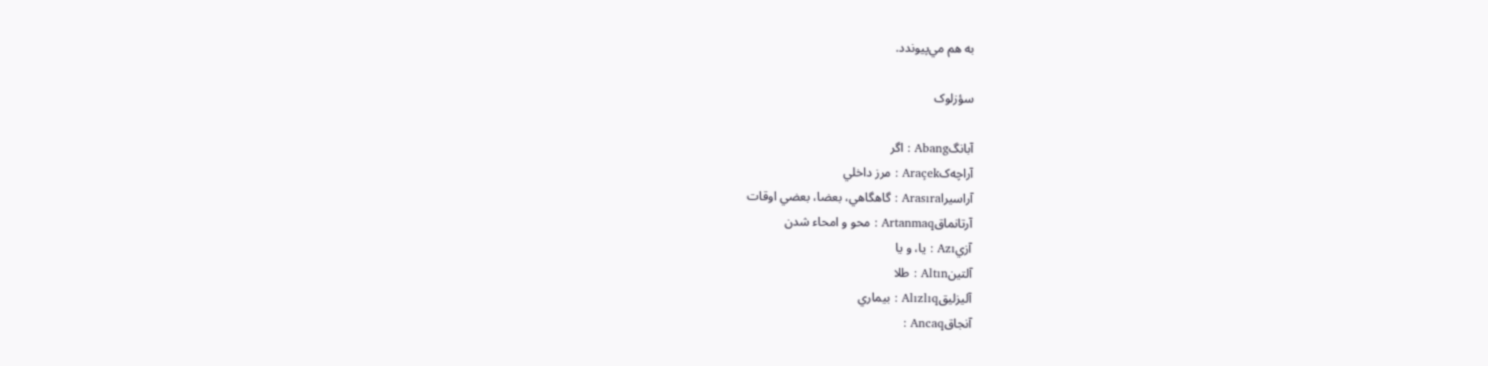به هم مي‌پيوندد.

سؤزلوک

آبانگAbang : اگر
آراچه‌کAraçek : مرز داخلي
آراسيراArasıra : گاهگاهي، بعضا، بعضي اوقات
آرتانماقArtanmaq : محو و امحاء شدن
آزيAzı : يا، و يا
آلتينAltın : طلا
آليزليقAlızlıq : بيماري
آنجاقAncaq :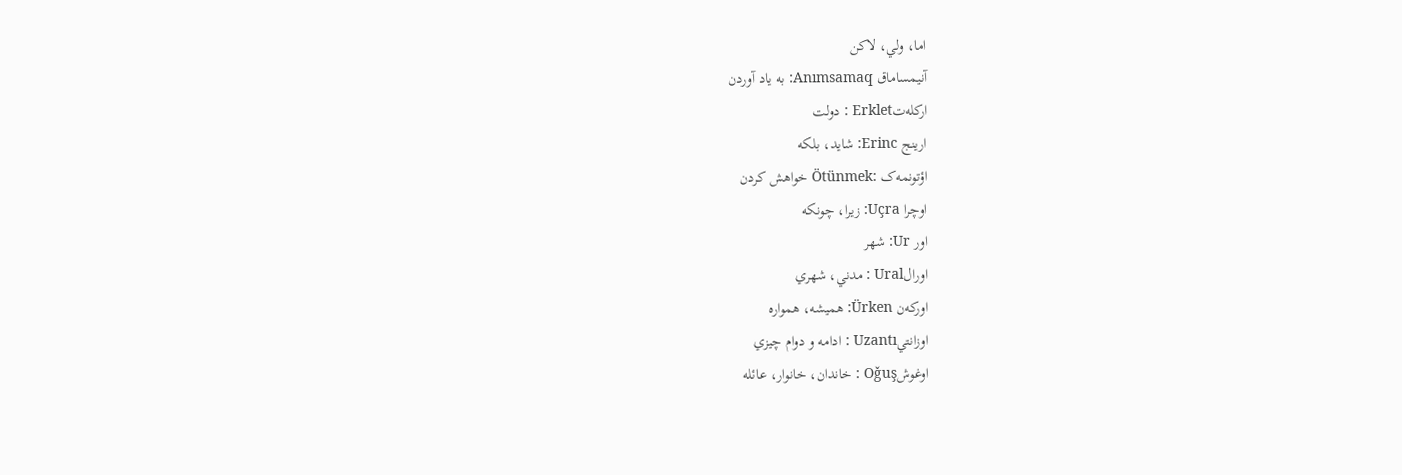اما، ولي، لاکن
آنيمساماق Anımsamaq: به ياد آوردن
ارکله‌تErklet : دولت
ارينج Erinc: شايد، بلکه
اؤتونمه‌ک :Ötünmek خواهش کردن
اوچرا Uçra: زيرا، چونکه
اور Ur: شهر
اورالUral : مدني، شهري
اورکه‌ن Ürken: هميشه، همواره
اوزانتيUzantı : ادامه و دوام چيزي
اوغوشOǧuş : خاندان، خانوار، عائله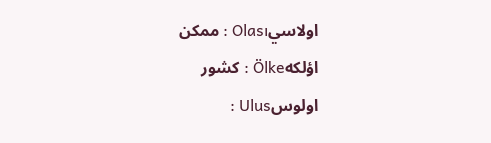اولاسيOlası : ممکن
اؤلکهÖlke : کشور
اولوسUlus :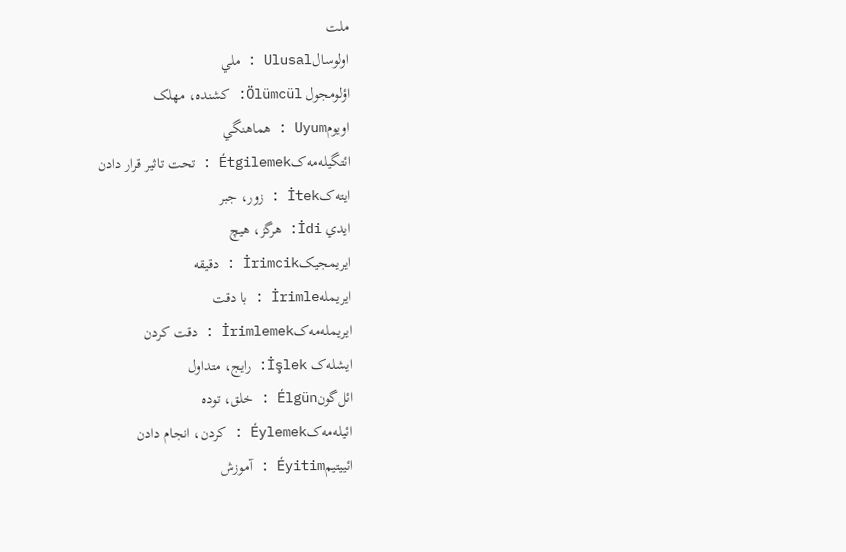ملت
اولوسالUlusal : ملي
اؤلومجول Ölümcül: کشنده، مهلک
اويومUyum : هماهنگي
ائتگيله‌مه‌کÉtgilemek : تحت تاثير قرار دادن
ايته‌کİtek : زور، جبر
ايدي İdi: هرگز، هيچ
ايريمجيکİrimcik : دقيقه
ايريملهİrimle : با دقت
ايريمله‌مه‌کİrimlemek : دقت کردن
ايشله‌ک İşlek: رايج، متداول
ائل‌گونÉlgün : خلق، توده
ائيله‌مه‌کÉylemek : کردن، انجام دادن
ائييتيمÉyitim : آموزش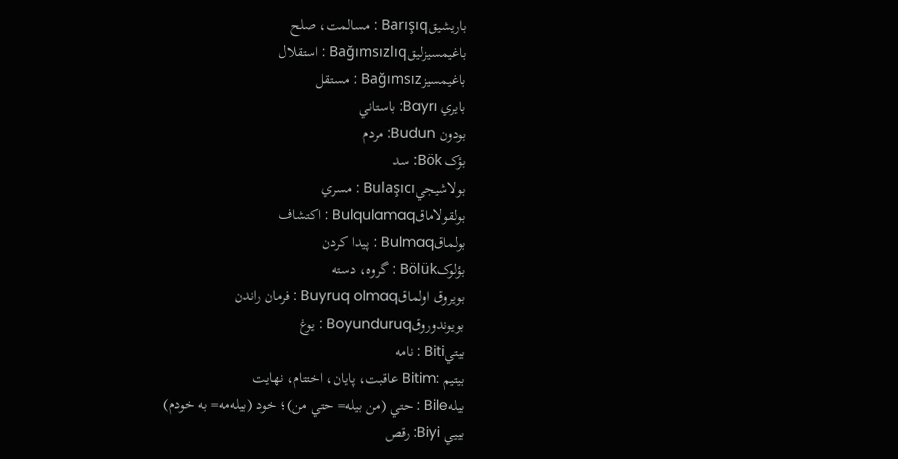باريشيقBarışıq : مسالمت، صلح
باغيمسيزليقBağımsızlıq : استقلال
باغيمسيزBağımsız : مستقل
بايري Bayrı: باستاني
بودون Budun: مردم
بؤک Bök: سد
بولاشيجيBulaşıcı : مسري
بولقولاماقBulqulamaq : اکتشاف
بولماقBulmaq : پيدا کردن
بؤلوکBölük : گروه، دسته
بويروق اولماقBuyruq olmaq : فرمان راندن
بويوندوروقBoyunduruq : يوغ
بيتيBiti : نامه
بيتيم :Bitim عاقبت، پايان، اختتام، نهايت
بيلهBile : حتي (من بيله= حتي من)؛ خود (بيله‌مه= به خودم)
بييي Biyi: رقص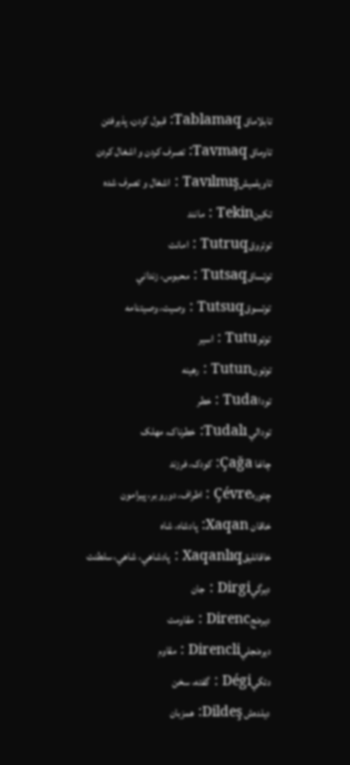تابلاماق Tablamaq: قبول کردن، پذيرفتن
تاوماق Tavmaq: تصرف کردن و اشغال کردن
تاويلميشTavılmış : اشغال و تصرف شده
تکينTekin : مانند
توتروقTutruq : امانت
توتساقTutsaq : محبوس، زنداني
توتسوقTutsuq : وصيت، وصيتنامه
توتوTutu : اسير
توتونTutun : رهينه
توداTuda : خطر
تودالي Tudalı: خطرناک، مهلک
چاغا Çağa: کودک، فرزند
چئورهÇévre : اطراف، دورو بر، پيرامون
خاقان Xaqan: پادشاه، شاه
خاقانليقXaqanlıq : پادشاهي، شاهي، سلطنت
ديرگيDirgi : جان
ديره‌نجDirenc : مقاومت
ديره‌نجليDirencli : مقاوم
دئگيDégi : گفته، سخن
ديلده‌ش Dildeş: همزبان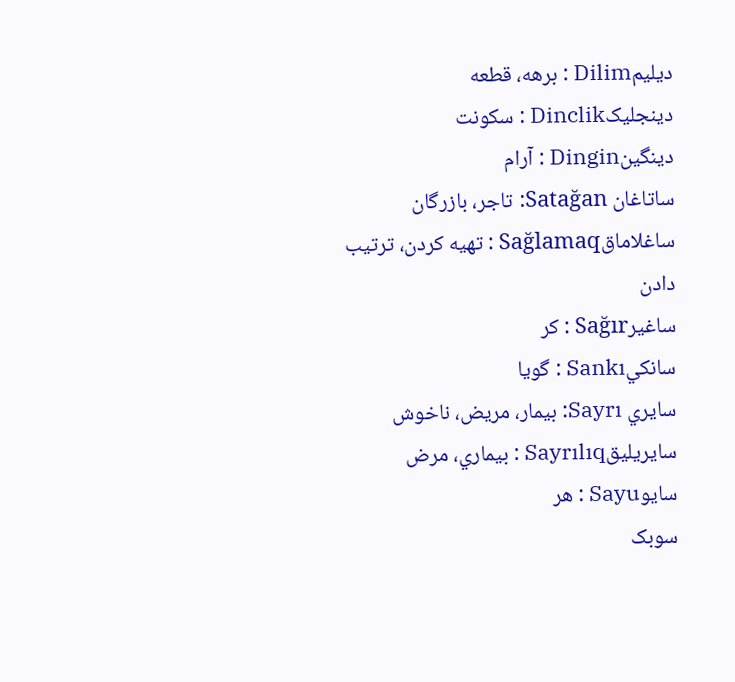ديليمDilim : برهه، قطعه
دينجليکDinclik : سکونت
دينگينDingin : آرام
ساتاغان Satağan: تاجر، بازرگان
ساغلاماقSağlamaq : تهيه کردن، ترتيب دادن
ساغيرSağır : کر
سانکيSankı : گويا
سايري Sayrı: بيمار، مريض، ناخوش
سايريليقSayrılıq : بيماري، مرض
سايوSayu : هر
سوبک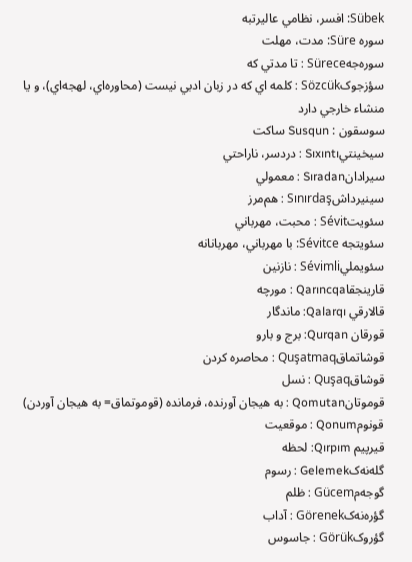Sübek: افسر، نظامي عاليرتبه
سوره Süre: مدت، مهلت
سوره‌جهSürece : تا مدتي که
سؤزجوکSözcük : کلمه اي که در زبان ادبي نيست (محاوره‌اي، لهجه‌اي)، و يا منشاء خارجي دارد
سوسقون : Susqun ساکت
سيخينتيSıxıntı : دردسر، ناراحتي
سيرادانSıradan : معمولي
سينيرداشSınırdaş : هم‌مرز
سئويتSévit : محبت، مهرباني
سئويتجه Sévitce: با مهرباني، مهربانانه
سئويمليSévimli : نازنين
قارينجقاQarıncqa : مورچه
قالارقي Qalarqı: ماندگار
قورقان Qurqan: برج و بارو
قوشاتماقQuşatmaq : محاصره کردن
قوشاقQuşaq : نسل
قوموتانQomutan : به هيجان آورنده، فرمانده (قوموتماق= به هيجان آوردن)
قونومQonum : موقعيت
قيرپيم Qırpım: لحظه
گله‌نه‌کGelemek : رسوم
گوجه‌مGücem : ظلم
گؤره‌نه‌کGörenek : آداب
گؤروکGörük : جاسوس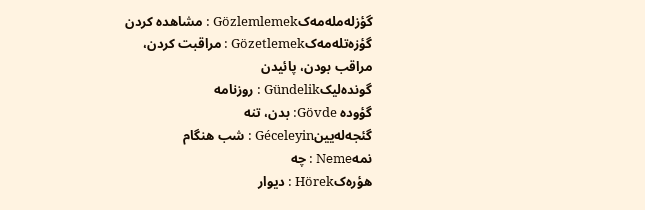گؤزله‌مله‌مه‌کGözlemlemek : مشاهده کردن
گؤزه‌تله‌مه‌کGözetlemek : مراقبت کردن، مراقب بودن، پائيدن
گونده‌ليکGündelik : روزنامه
گؤوده Gövde: بدن، تنه
گئجه‌له‌يينGéceleyin : شب هنگام
نمهNeme : چه
هؤره‌کHörek : ديوار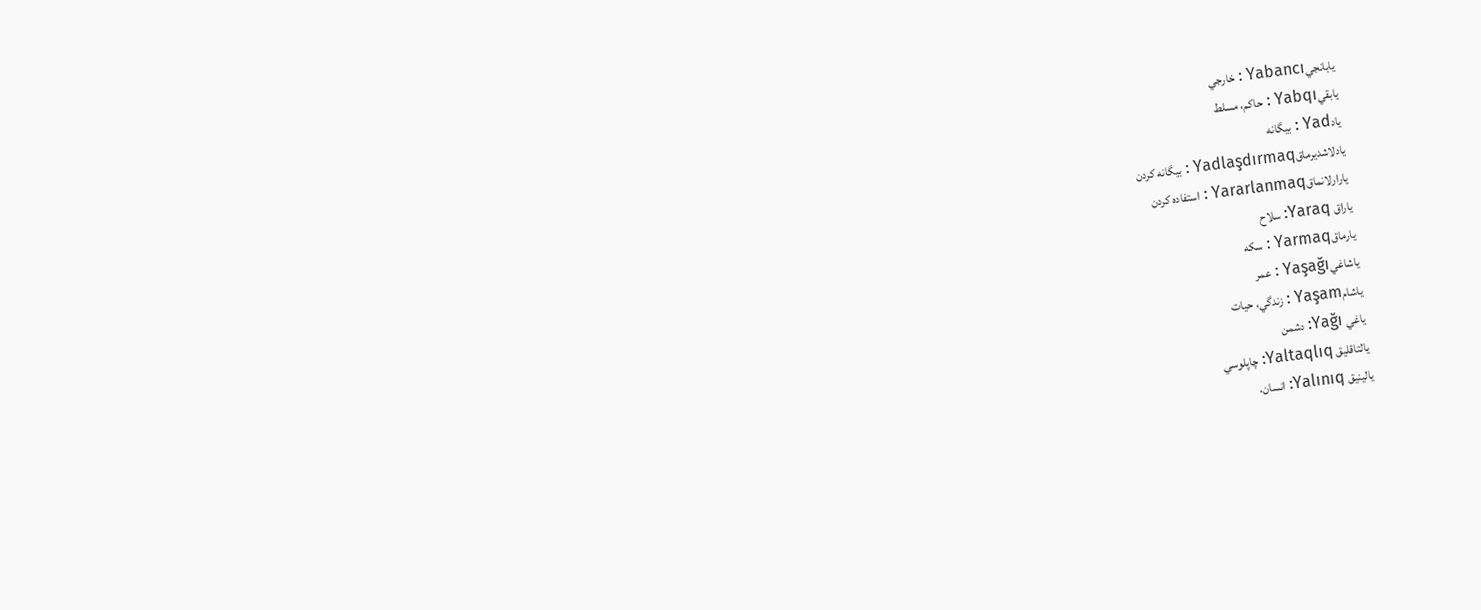يابانجيYabancı : خارجي
يابقيYabqı : حاکم، مسلط
يادYad : بيگانه
يادلاشديرماقYadlaşdırmaq : بيگانه کردن
يارارلانماقYararlanmaq : استفاده کردن
ياراق Yaraq: سلاح
يارماقYarmaq : سکه
ياشاغيYaşağı : عمر
ياشامYaşam : زندگي، حيات
ياغي Yağı: دشمن
يالتاقليق Yaltaqlıq: چاپلوسي
يالينيق Yalınıq: انسان،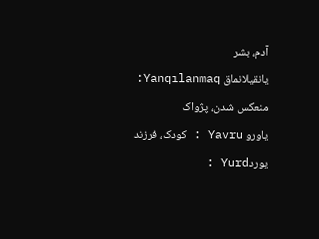آدم، بشر
يانقيلانماق Yanqılanmaq: منعکس شدن، پژواک
ياورو Yavru : کودک، فرزند
يوردYurd :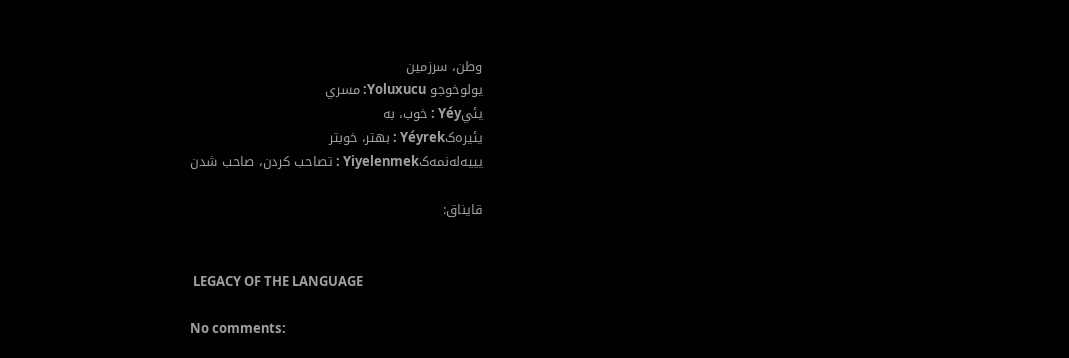وطن، سرزمين
يولوخوجو Yoluxucu: مسري
يئيYéy : خوب، به
يئيره‌کYéyrek : بهتر، خوبتر
يييه‌له‌نمه‌کYiyelenmek : تصاحب کردن، صاحب شدن

قايناق:


 LEGACY OF THE LANGUAGE

No comments: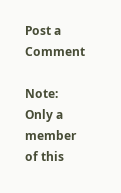Post a Comment

Note: Only a member of this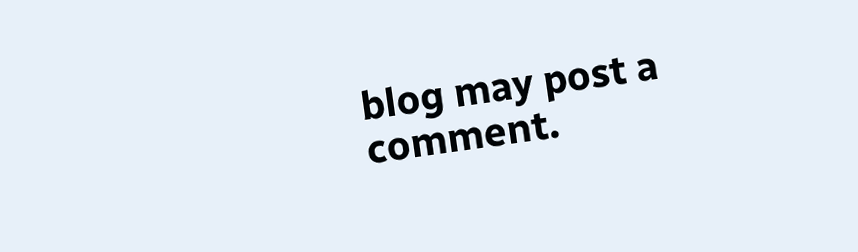blog may post a comment.